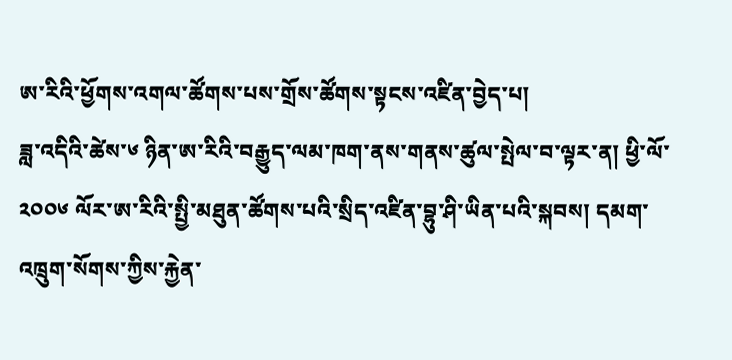ཨ་རིའི་ཕྱོགས་འགལ་ཚོགས་པས་གྲོས་ཚོགས་སྟངས་འཛིན་བྱེད་པ།
ཟླ་འདིའི་ཚེས་༦ ཉིན་ཨ་རིའི་བརྒྱུད་ལམ་ཁག་ནས་གནས་ཚུལ་སྤེལ་བ་ལྟར་ན། ཕྱི་ལོ་༢༠༠༦ ལོར་ཨ་རིའི་སྤྱི་མཐུན་ཚོགས་པའི་སྲིད་འཛིན་བྷུ་ཤི་ཡིན་པའི་སྐབས། དམག་འཁྲུག་སོགས་ཀྱིས་རྐྱེན་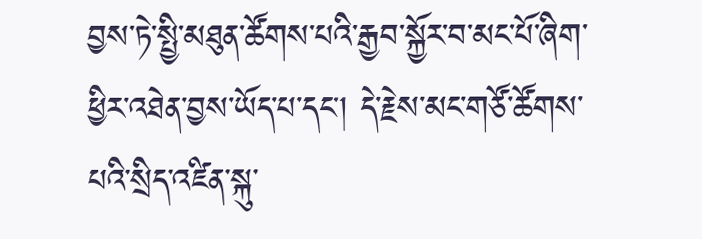བྱས་ཏེ་སྤྱི་མཐུན་ཚོགས་པའི་རྒྱབ་སྐྱོར་བ་མང་པོ་ཞིག་ཕྱིར་འཐེན་བྱས་ཡོད་པ་དང། དེ་རྗེས་མང་གཙོ་ཚོགས་པའི་སྲིད་འཛིན་སྐུ་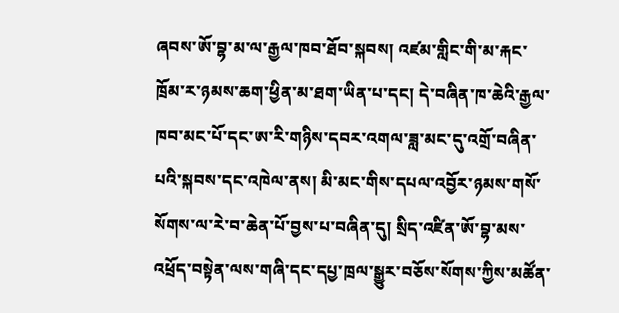ཞབས་ཨོ་བྷ་མ་ལ་རྒྱལ་ཁབ་ཐོབ་སྐབས། འཛམ་གླིང་གི་མ་རྐང་ཁྲོམ་ར་ཉམས་ཆག་ཕྱིན་མ་ཐག་ཡིན་པ་དང། དེ་བཞིན་ཁ་ཆེའི་རྒྱལ་ཁབ་མང་པོ་དང་ཨ་རི་གཉིས་དབར་འགལ་ཟླ་མང་དུ་འགྲོ་བཞིན་པའི་སྐབས་དང་འཁེལ་ནས། མི་མང་གིས་དཔལ་འབྱོར་ཉམས་གསོ་སོགས་ལ་རེ་བ་ཆེན་པོ་བྱས་པ་བཞིན་དུ། སྲིད་འཛིན་ཨོ་བྷ་མས་འཕྲོད་བསྟེན་ལས་གཞི་དང་དཔྱ་ཁྲལ་སྒྱུར་བཅོས་སོགས་ཀྱིས་མཚོན་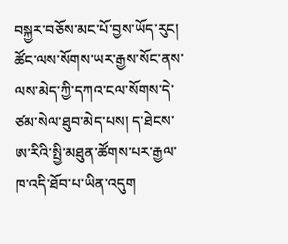བསྐྱར་བཅོས་མང་པོ་བྱས་ཡོད་རུང། ཚོང་ལས་སོགས་ཡར་རྒྱས་སོང་ནས་ལས་མེད་ཀྱི་དཀའ་ངལ་སོགས་དེ་ཙམ་སེལ་ཐུབ་མེད་པས། ད་ཐེངས་ཨ་རིའི་སྤྱི་མཐུན་ཚོགས་པར་རྒྱལ་ཁ་འདི་ཐོབ་པ་ཡིན་འདུག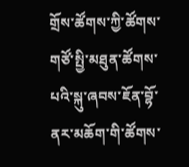གྲོས་ཚོགས་ཀྱི་ཚོགས་གཙོ་སྤྱི་མཐུན་ཚོགས་པའི་སྐུ་ཞབས་ཇོན་བྷོ་ནར་མཆོག་གི་ཚོགས་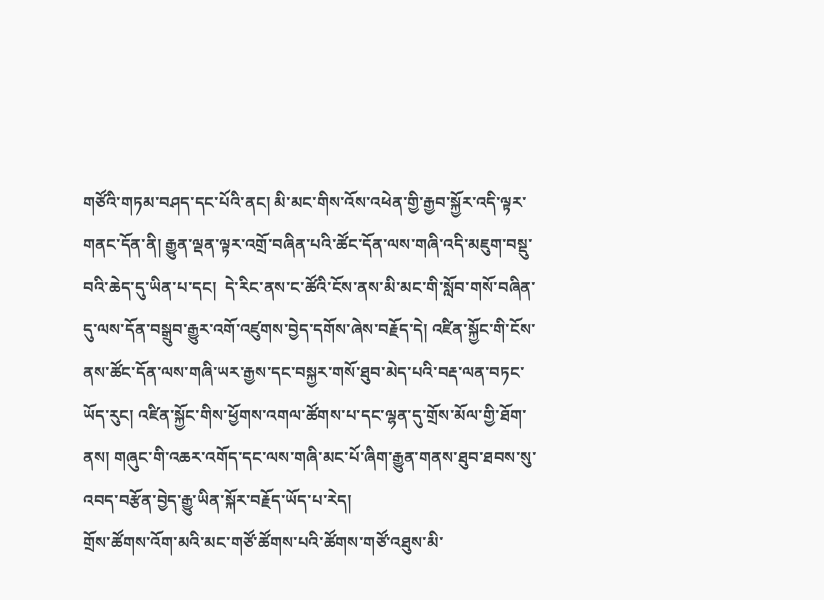གཙོའི་གཏམ་བཤད་དང་པོའི་ནང། མི་མང་གིས་འོས་འཕེན་གྱི་རྒྱབ་སྐྱོར་འདི་ལྟར་གནང་དོན་ནི། རྒྱུན་ལྡན་ལྟར་འགྲོ་བཞིན་པའི་ཚོང་དོན་ལས་གཞི་འདི་མཇུག་བསྡུ་བའི་ཆེད་དུ་ཡིན་པ་དང།  དེ་རིང་ནས་ང་ཚོའི་ངོས་ནས་མི་མང་གི་སློབ་གསོ་བཞིན་དུ་ལས་དོན་བསྒྲུབ་རྒྱུར་འགོ་འཛུགས་བྱེད་དགོས་ཞེས་བརྗོད་དེ། འཛིན་སྐྱོང་གི་ངོས་ནས་ཚོང་དོན་ལས་གཞི་ཡར་རྒྱས་དང་བསྐྱར་གསོ་ཐུབ་མེད་པའི་བརྡ་ལན་བཏང་ཡོད་རུང། འཛིན་སྐྱོང་གིས་ཕྱོགས་འགལ་ཚོགས་པ་དང་ལྷན་དུ་གྲོས་མོལ་གྱི་ཐོག་ནས། གཞུང་གི་འཆར་འགོད་དང་ལས་གཞི་མང་པོ་ཞིག་རྒྱུན་གནས་ཐུབ་ཐབས་སུ་འབད་བརྩོན་བྱེད་རྒྱུ་ཡིན་སྐོར་བརྗོད་ཡོད་པ་རེད།
གྲོས་ཚོགས་འོག་མའི་མང་གཙོ་ཚོགས་པའི་ཚོགས་གཙོ་འཐུས་མི་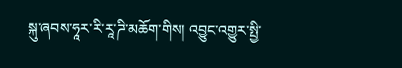སྐུ་ཞབས་ཧཱར་རི་རཱ་ཌི་མཆོག་གིས། འབྱུང་འགྱུར་སྤྱི་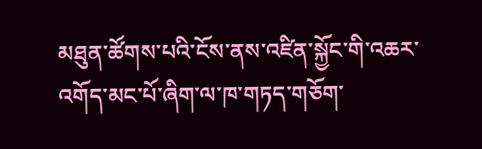མཐུན་ཚོགས་པའི་ངོས་ནས་འཛིན་སྐྱོང་གི་འཆར་འགོད་མང་པོ་ཞིག་ལ་ཁ་གཏད་གཅོག་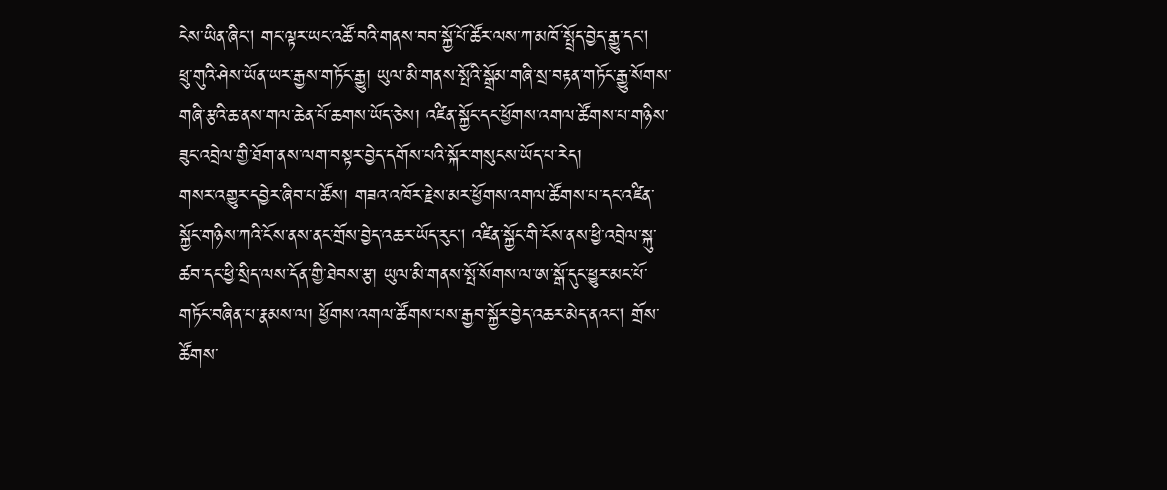ངེས་ཡིན་ཞིང། གང་ལྟར་ཡང་འཚོ་བའི་གནས་བབ་སྐྱོ་པོ་ཚོར་ལས་ཀ་མཁོ་སྤྲོད་བྱེད་རྒྱུ་དང།  ཕྲུ་གུའི་ཤེས་ཡོན་ཡར་རྒྱས་གཏོང་རྒྱུ། ཡུལ་མི་གནས་སྤོའི་སྒྲོམ་གཞི་སྲ་བརྟན་གཏོང་རྒྱུ་སོགས་གཞི་རྩའི་ཆ་ནས་གལ་ཆེན་པོ་ཆགས་ཡོད་ཅེས། འཛིན་སྐྱོང་དང་ཕྱོགས་འགལ་ཚོགས་པ་གཉིས་ཟུང་འབྲེལ་གྱི་ཐོག་ནས་ལག་བསྟར་བྱེད་དགོས་པའི་སྐོར་གསུངས་ཡོད་པ་རེད།
གསར་འགྱུར་དབྱེར་ཞིབ་པ་ཚོས། གཟའ་འཁོར་རྗེས་མར་ཕྱོགས་འགལ་ཚོགས་པ་དང་འཛིན་སྐྱོང་གཉིས་ཀའི་ངོས་ནས་ནང་གྲོས་བྱེད་འཆར་ཡོད་རུང། འཛིན་སྐྱོང་གི་ངོས་ནས་ཕྱི་འབྲེལ་སྐུ་ཚབ་དང་ཕྱི་སྲིད་ལས་དོན་གྱི་ཐེབས་རྩ། ཡུལ་མི་གནས་སྤོ་སོགས་ལ་ཨ་སྒོ་དུང་ཕྱུར་མང་པོ་གཏོང་བཞིན་པ་རྣམས་ལ། ཕྱོགས་འགལ་ཚོགས་པས་རྒྱབ་སྐྱོར་བྱེད་འཆར་མེད་ནའང། གྲོས་ཚོགས་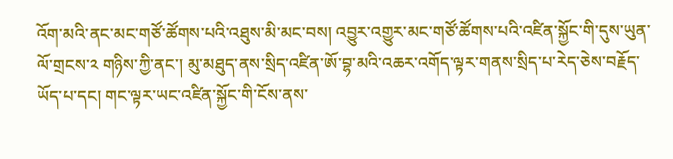འོག་མའི་ནང་མང་གཙོ་ཚོགས་པའི་འཐུས་མི་མང་བས། འབྱུར་འགྱུར་མང་གཙོ་ཚོགས་པའི་འཛིན་སྐྱོང་གི་དུས་ཡུན་ལོ་གྲངས་༢ གཉིས་ཀྱི་ནང་། མུ་མཐུད་ནས་སྲིད་འཛིན་ཨོ་བྷ་མའི་འཆར་འགོད་ལྟར་གནས་སྲིད་པ་རེད་ཅེས་བརྗོད་ཡོད་པ་དང། གང་ལྟར་ཡང་འཛིན་སྐྱོང་གི་ངོས་ནས་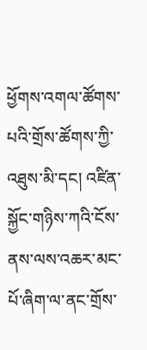ཕྱོགས་འགལ་ཚོགས་པའི་གྲོས་ཚོགས་ཀྱི་འཐུས་མི་དང། འཛིན་སྐྱོང་གཉིས་ཀའི་ངོས་ནས་ལས་འཆར་མང་པོ་ཞིག་ལ་ནང་གྲོས་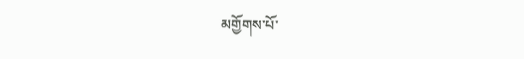མགྱོགས་པོ་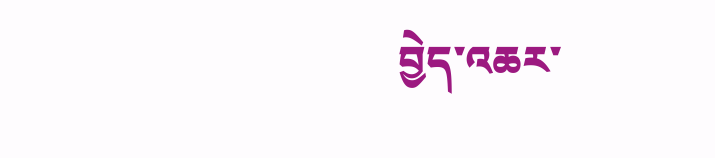བྱེད་འཆར་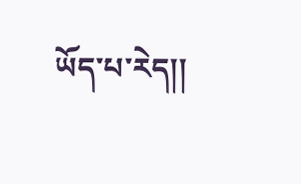ཡོད་པ་རེད།།